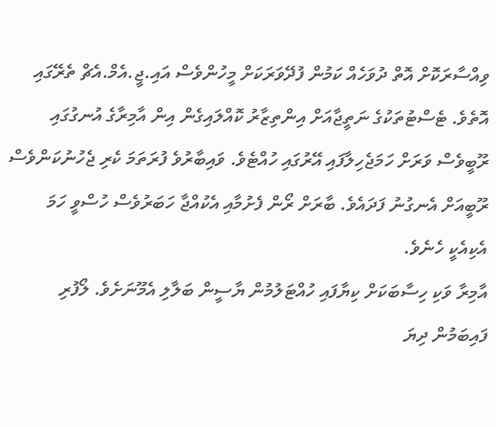ވިއްސާރަކޮށް އޮތް ދުވަހެއް ކަމުން ފުދޭވަރަކަށް މީހުންވެސް އައި.ޖީ.އެމް.އެޗް ތެރޭގައި އޮތެވެ. ޓެސްޓުތަކުގެ ނަތީޖާއަށް އިންތިޒާރު ކޮއްލައިގެން އިން އާމިރާގެ އުނގުގައި ރޫބީވެސް ވަރަށް ހަމަޖެހިލާފައި އޭރުގައި ހުއްޓެވެ. ވައިބާރުވެ ފުރަތަމަ ކެރި ޖެހުނުކަންވެސް ރޫބީއަށް އެނގުނު ފަދައެވެ. ބާރަށް ރޯން ފެށުމާއި އެކުއްޖާ ހަބަރުވެސް ހުސްވީ ހަމަ އެކިއެކީ ހެނެވެ.
އާމިރާ ވަކި ހިސާބަކަށް ކިޔާފައި ހުއްޓަލުމުން ޔާސީން ބަލާލި އެމޫނަށެވެ. ލޯފުރި ފައިބަމުން ދިޔަ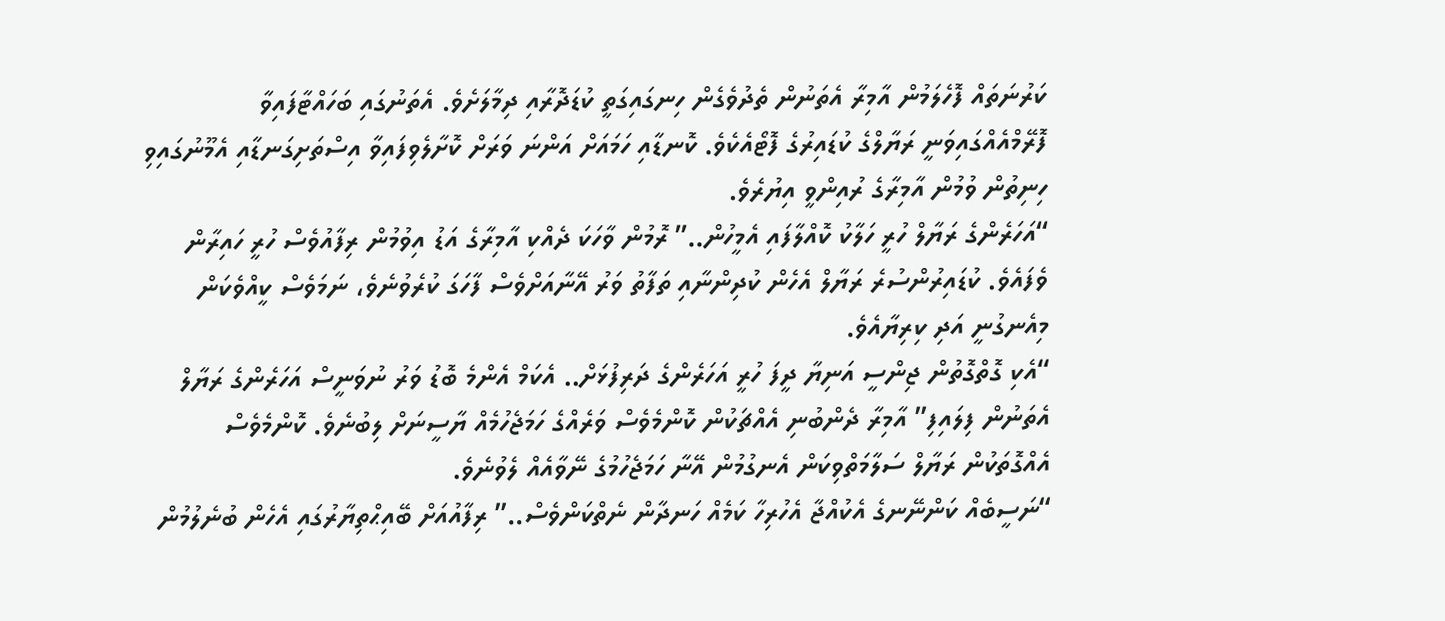ކަރުނަތައް ފޮހެލަމުން އާމިރާ އެތަނުން ތެދުވެގެން ހިނގައިގަތީ ކުޑަދޮރާއި ދިމާލަށެވެ. އެތަނުގައި ބަހައްޓާފައިވާ ފޮރޭމްއެއްގައިވަނީ ރަޔާލްގެ ކުޑައިރުގެ ފޮޓޯއެކެވެ. ކޮނޑާއި ހަމައަށް އަންނަ ވަރަށް ކޮށާލެވިފައިވާ އިސްތަށިގަނޑާއި އެމޫނުގައިވި ހިނިތުން ވުމުން އާމިރާގެ ރުއިންވީ އިޔުރެވެ.
“އަހަރެންގެ ރަޔާލް ހުރީ ހަލާކު ކޮއްލާފައި އެމީހުން..” ރޮމުން ވާހަކަ ދެއްކި އާމިރާގެ އަޑު އިވުމުން ރިފާއުވެސް ހުރީ ހައިރާން ވެފައެވެ. ކުޑައިރުންސުރެ ރަޔާލް އެހެން ކުދިންނާއި ތަފާތު ވަރު އޭނާއަށްވެސް ފާހަގަ ކުރެވުނެވެ، ނަމަވެސް ކީއްވެކަން މިއެނގުނީ އަދި ކިރިޔާއެވެ.
“އެކި ގޮތްގޮތުން ޖިންސީ އަނިޔާ ދީފަ ހުރީ އަހަރެންގެ ދަރިފުޅަށް.. އެކަމް އެންމެ ބޮޑު ވަރު ނުވަނީސް އަހަރެންގެ ރަޔާލް އެތަނުން ފިލައިފި” އާމިރާ ދެންބުނި އެއްޗަކުން ކޮންމެވެސް ވަރެއްގެ ހަމަޖެހުމެއް ޔާސީނަށް ލިބުނެވެ. ކޮންމެވެސް އެއްގޮތަކުން ރަޔާލް ސަލާމަތްވިކަން އެނގުމުން އޭނާ ހަމަޖެހުމުގެ ނޭވާއެއް ލެވުނެވެ.
“ނަސީބެއް ކަންނޭނގެ އެކުއްޖާ އެހުރިހާ ކަމެއް ހަނދާން ނެތްކަންވެސް..” ރިފާއުއަށް ބޭއިޙްތިޔާރުގައި އެހެން ބުނެލުމުން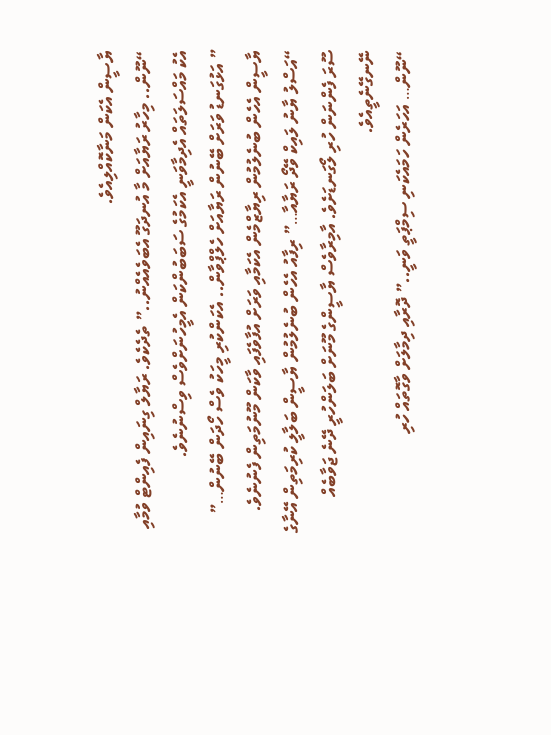ޔާސީން އެކަން މަނާކޮއްލިއެވެ.
“ނޫން.. މިހާރު ރަޔާއަށް މާ އުނދަގޫ އެބަވެއެއްނު..” ތެދެކެވެ. ރަޔާލް ގިނައިން ފެއިންޓް ވުމާއި އެކު މައްސަލަތައް އެދިމާވަނީ އެކަމުގެ ސަބަބުންކަން އެމީހުނަށްވެސް ވިސްނުނެވެ.
” އަޅުގަނޑު ވަރަށް ބޭނުން ރަޔާއަށް ހެލްޕްވާން.. އެކަންކުރި މީހަކު ވެސް ހޯދަން ބޭނުން…” ޔާސީން އެހެން ބުނެލުމުން ރިޔާޒްމެން އެކަމާއި ވަރަށް އުފާވެފައި ވާކަން މޫނުމަތިން ފެނުނެވެ.
“އަސްލު ޔާނު ލައިކް ވޭދޯ ރަޔާއާ…” ރިފާއު އެހެން ބުނެލުމުން ޔާސީން ބަލާލީ ކުރިމަތިން އޭނާގެ ސޫރަ ފެންނަން ހުރި ލޯގަނޑަށެވެ. އާމިރާވެސް ޔާސީންގެ މޫނަށް ބަލަންހުރީ ދޭނެ ޖަވާބެއް ނޭނގޭނެތީއެވެ.
“ނޫން… އަހަރެން ހަމައެކަނި ސިމްޕަތީ ވަނީ..” ދޮރާއި ދިމާލަށް ވާގޮތައް ހުރި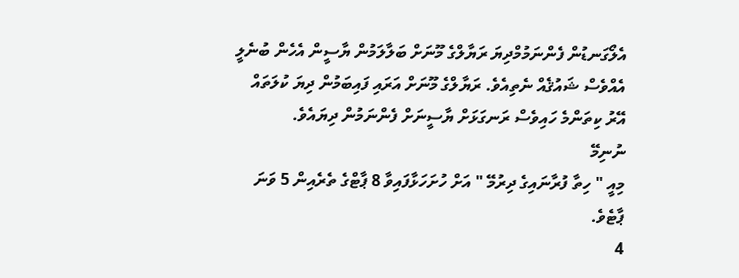އެލޯގަނޑުން ފެންނަމުމްދިޔަ ރަޔާލްގެ މޫނަށް ބަލާލަމުން ޔާސީން އެހެން ބުނެލީ އެއްވެސް ޝައުޤެއް ނެތިއެވެ. ރަޔާލްގެ މޫނަށް އަރައި ފައިބަމުން ދިޔަ ކުލަތައް އޭރު ކިތަންމެ ހައިވެސް ރަނގަޅަށް ޔާސީނަށް ފެންނަމުން ދިޔައެވެ.
ނުނިމޭ
މިއީ " ހިތާ ފުރާނައިގެ ދިރުމޭ " އަށް ހުށަހަޅާފައިވާ 8 ޕާޓްގެ ތެރެއިން 5 ވަނަ ޕާޓެވެ.
4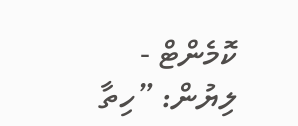ކޮމެންޓް - ލިޔުން: ”ހިތާ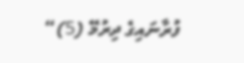ފުރާނައިގެ ދިރުމޭ (5)“